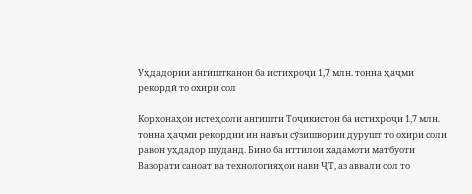Уҳдадории ангиштканон ба истихроҷи 1,7 млн. тонна ҳаҷми рекордӣ то охири сол

Корхонаҳои истеҳсоли ангишти Тоҷикистон ба истихроҷи 1,7 млн. тонна ҳаҷми рекордии ин навъи сӯзишвории дурушт то охири соли равон уҳдадор шуданд. Бино ба иттилои хадамоти матбуоти Вазорати саноат ва технологияҳои нави ҶТ, аз аввали сол то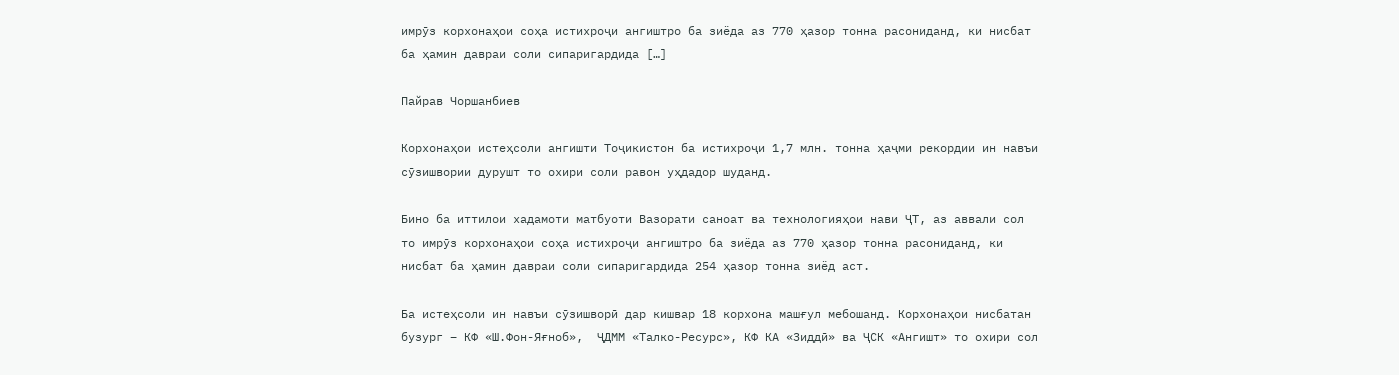имрӯз корхонаҳои соҳа истихроҷи ангиштро ба зиёда аз 770 ҳазор тонна расониданд, ки нисбат ба ҳамин давраи соли сипаригардида […]

Пайрав Чоршанбиев

Корхонаҳои истеҳсоли ангишти Тоҷикистон ба истихроҷи 1,7 млн. тонна ҳаҷми рекордии ин навъи сӯзишвории дурушт то охири соли равон уҳдадор шуданд.

Бино ба иттилои хадамоти матбуоти Вазорати саноат ва технологияҳои нави ҶТ, аз аввали сол то имрӯз корхонаҳои соҳа истихроҷи ангиштро ба зиёда аз 770 ҳазор тонна расониданд, ки нисбат ба ҳамин давраи соли сипаригардида 254 ҳазор тонна зиёд аст.

Ба истеҳсоли ин навъи сӯзишворӣ дар кишвар 18 корхона машғул мебошанд. Корхонаҳои нисбатан бузург – КФ «Ш.Фон-Яғноб»,  ҶДММ «Талко-Ресурс», КФ КА «Зиддӣ» ва ҶСК «Ангишт» то охири сол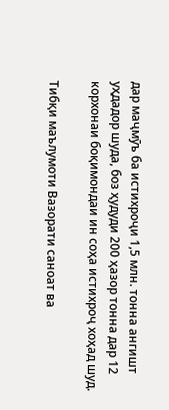дар маҷмӯъ ба истихроҷи 1,5 млн. тонна ангишт уҳдадор шуда, боз ҳудуди 200 ҳазор тонна дар 12 корхонаи боқимондаи ин соҳа истихроҷ хоҳад шуд.

Тибқи маълумоти Вазорати саноат ва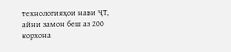технологияҳои нави ҶТ, айни замон беш аз 200 корхона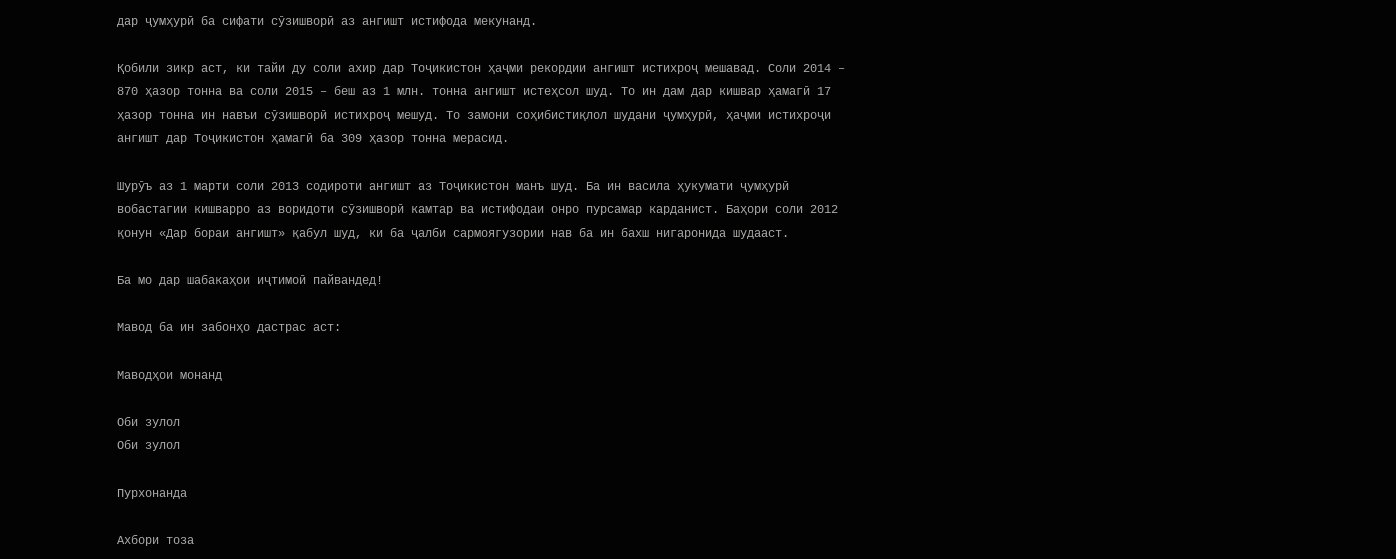дар ҷумҳурӣ ба сифати сӯзишворӣ аз ангишт истифода мекунанд.

Қобили зикр аст, ки тайи ду соли ахир дар Тоҷикистон ҳаҷми рекордии ангишт истихроҷ мешавад. Соли 2014 – 870 ҳазор тонна ва соли 2015 – беш аз 1 млн. тонна ангишт истеҳсол шуд. То ин дам дар кишвар ҳамагӣ 17 ҳазор тонна ин навъи сӯзишворӣ истихроҷ мешуд. То замони соҳибистиқлол шудани ҷумҳурӣ, ҳаҷми истихроҷи ангишт дар Тоҷикистон ҳамагӣ ба 309 ҳазор тонна мерасид.

Шурӯъ аз 1 марти соли 2013 содироти ангишт аз Тоҷикистон манъ шуд. Ба ин васила ҳукумати ҷумҳурӣ вобастагии кишварро аз воридоти сӯзишворӣ камтар ва истифодаи онро пурсамар карданист. Баҳори соли 2012 қонун «Дар бораи ангишт» қабул шуд, ки ба ҷалби сармоягузории нав ба ин бахш нигаронида шудааст.

Ба мо дар шабакаҳои иҷтимоӣ пайвандед!

Мавод ба ин забонҳо дастрас аст:

Маводҳои монанд

Оби зулол
Оби зулол

Пурхонанда

Ахбори тоза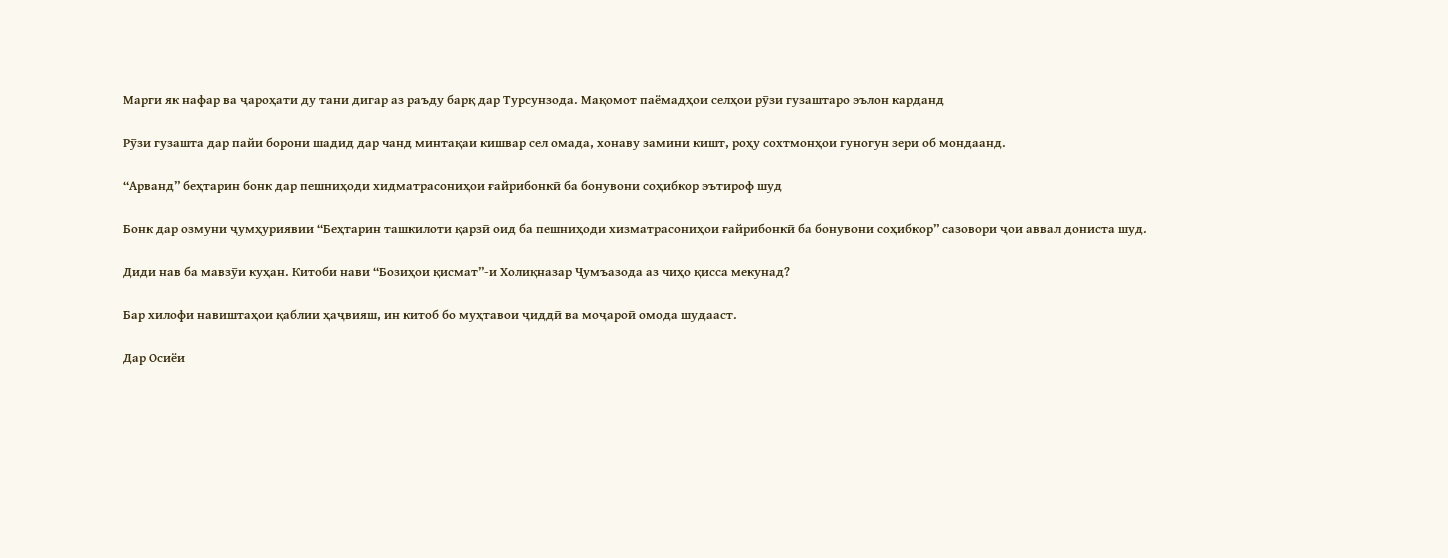Марги як нафар ва ҷароҳати ду тани дигар аз раъду барқ дар Турсунзода. Мақомот паёмадҳои селҳои рӯзи гузаштаро эълон карданд

Рӯзи гузашта дар пайи борони шадид дар чанд минтақаи кишвар сел омада, хонаву замини кишт, роҳу сохтмонҳои гуногун зери об мондаанд.

“Арванд” беҳтарин бонк дар пешниҳоди хидматрасониҳои ғайрибонкӣ ба бонувони соҳибкор эътироф шуд

Бонк дар озмуни ҷумҳуриявии “Беҳтарин ташкилоти қарзӣ оид ба пешниҳоди хизматрасониҳои ғайрибонкӣ ба бонувони соҳибкор” сазовори ҷои аввал дониста шуд.

Диди нав ба мавзӯи куҳан. Китоби нави “Бозиҳои қисмат”-и Холиқназар Ҷумъазода аз чиҳо қисса мекунад?

Бар хилофи навиштаҳои қаблии ҳаҷвияш, ин китоб бо муҳтавои ҷиддӣ ва моҷароӣ омода шудааст.

Дар Осиёи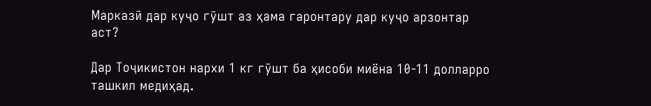Марказӣ дар куҷо гӯшт аз ҳама гаронтару дар куҷо арзонтар аст?

Дар Тоҷикистон нархи 1 кг гӯшт ба ҳисоби миёна 10-11 долларро ташкил медиҳад.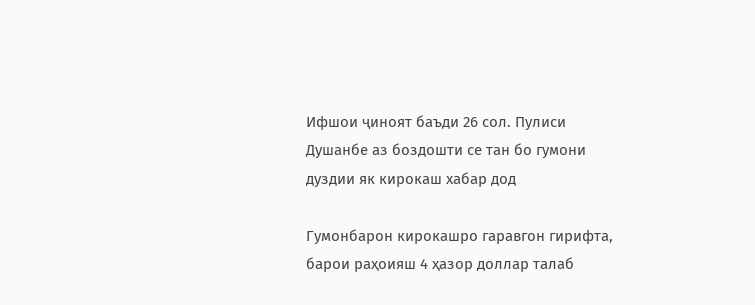Ифшои ҷиноят баъди 26 сол. Пулиси Душанбе аз боздошти се тан бо гумони дуздии як кирокаш хабар дод

Гумонбарон кирокашро гаравгон гирифта, барои раҳоияш 4 ҳазор доллар талаб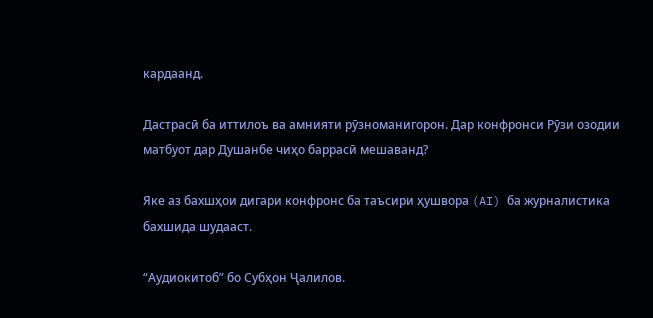кардаанд.

Дастрасӣ ба иттилоъ ва амнияти рӯзноманигорон. Дар конфронси Рӯзи озодии матбуот дар Душанбе чиҳо баррасӣ мешаванд?

Яке аз бахшҳои дигари конфронс ба таъсири ҳушвора (AI) ба журналистика бахшида шудааст.

“Аудиокитоб” бо Субҳон Ҷалилов.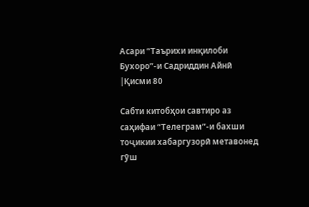Асари “Таърихи инқилоби Бухоро”-и Садриддин Айнӣ |Қисми 80

Cабти китобҳои савтиро аз саҳифаи “Телеграм”-и бахши тоҷикии хабаргузорӣ метавонед гӯш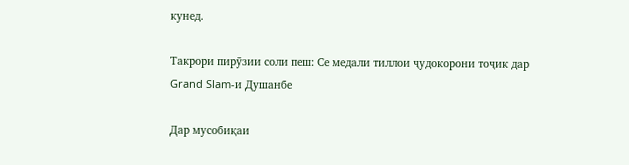кунед.

Такрори пирӯзии соли пеш: Се медали тиллои ҷудокорони тоҷик дар Grand Slam-и Душанбе

Дар мусобиқаи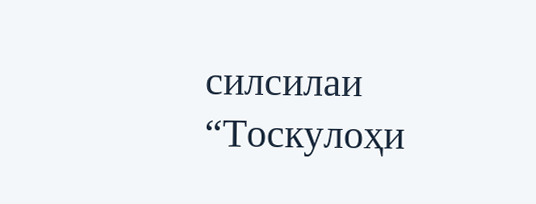силсилаи “Тоскулоҳи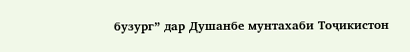бузург” дар Душанбе мунтахаби Тоҷикистон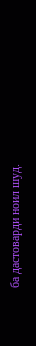ба дастоварди ноил шуд.